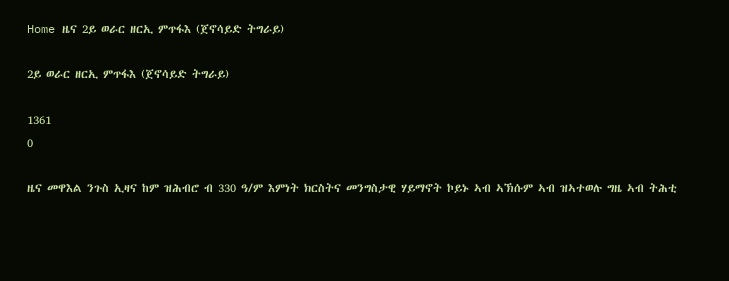Home ዜና 2ይ ወራር ዘርኢ ምጥፋእ (ጀኖሳይድ ትግራይ)

2ይ ወራር ዘርኢ ምጥፋእ (ጀኖሳይድ ትግራይ)

1361
0

ዜና መዋእል ንጉስ ኢዛና ከም ዝሕብሮ ብ 330 ዓ/ም እምነት ክርስትና መንግስታዊ ሃይማኖት ኮይኑ ኣብ ኣኽሱም ኣብ ዝኣተወሉ ግዜ ኣብ ትሕቲ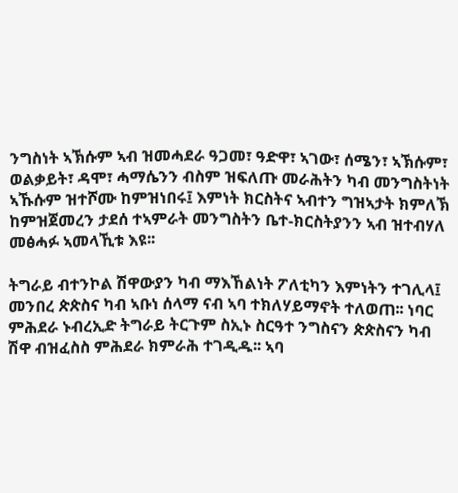ንግስነት ኣኽሱም ኣብ ዝመሓደራ ዓጋመ፣ ዓድዋ፣ ኣገው፣ ሰሜን፣ ኣኽሱም፣ ወልቃይት፣ ዳሞ፣ ሓማሴንን ብስም ዝፍለጡ መራሕትን ካብ መንግስትነት ኣኹሱም ዝተሾሙ ከምዝነበሩ፤ እምነት ክርስትና ኣብተን ግዝኣታት ክምለኽ ከምዝጀመረን ታደሰ ተኣምራት መንግስትን ቤተ-ክርስትያንን ኣብ ዝተብሃለ መፅሓፉ ኣመላኺቱ እዩ፡፡

ትግራይ ብተንኮል ሽዋውያን ካብ ማእኸልነት ፖለቲካን እምነትን ተገሊላ፤ መንበረ ጵጵስና ካብ ኣቡነ ሰላማ ናብ ኣባ ተክለሃይማኖት ተለወጠ፡፡ ነባር ምሕደራ ኑብረኢድ ትግራይ ትርጉም ስኢኑ ስርዓተ ንግስናን ጵጵስናን ካብ ሽዋ ብዝፈስስ ምሕደራ ክምራሕ ተገዲዱ፡፡ ኣባ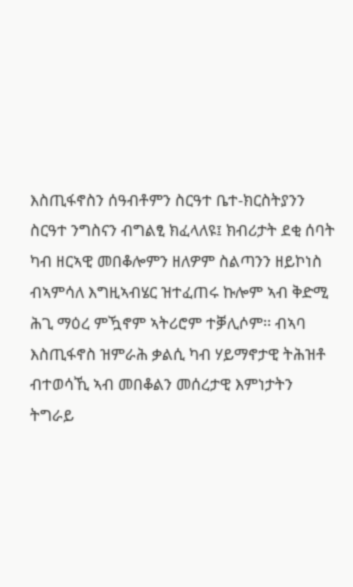እስጢፋኖስን ሰዓብቶምን ስርዓተ ቤተ-ክርስትያንን ስርዓተ ንግስናን ብግልፂ ክፈላለዩ፤ ክብሪታት ደቂ ሰባት ካብ ዘርኣዊ መበቆሎምን ዘለዎም ስልጣንን ዘይኮነስ ብኣምሳለ እግዚኣብሄር ዝተፈጠሩ ኩሎም ኣብ ቅድሚ ሕጊ ማዕረ ምዃኖም ኣትሪሮም ተቓሊሶም፡፡ ብኣባ እስጢፋኖስ ዝምራሕ ቃልሲ ካብ ሃይማኖታዊ ትሕዝቶ ብተወሳኺ ኣብ መበቆልን መሰረታዊ እምነታትን ትግራይ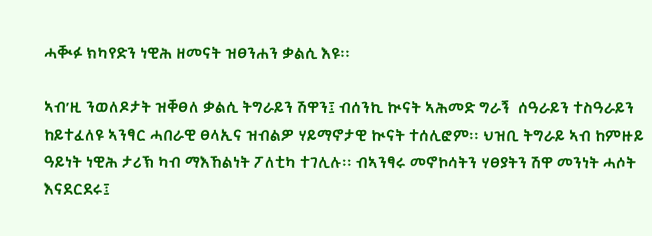ሓቚፉ ክካየድን ነዊሕ ዘመናት ዝፀንሐን ቃልሲ እዩ፡፡

ኣብ’ዚ ንወለዶታት ዝቐፀለ ቃልሲ ትግራይን ሽዋን፤ ብሰንኪ ኲናት ኣሕመድ ግራኝ  ሰዓራይን ተስዓራይን ከይተፈለዩ ኣንፃር ሓበራዊ ፀላኢና ዝብልዎ ሃይማኖታዊ ኲናት ተሰሊፎም፡፡ ህዝቢ ትግራይ ኣብ ከምዙይ ዓይነት ነዊሕ ታሪኽ ካብ ማእኸልነት ፖለቲካ ተገሊሉ፡፡ ብኣንፃሩ መኖኮሳትን ሃፀያትን ሽዋ መንነት ሓሶት እናደርደሩ፤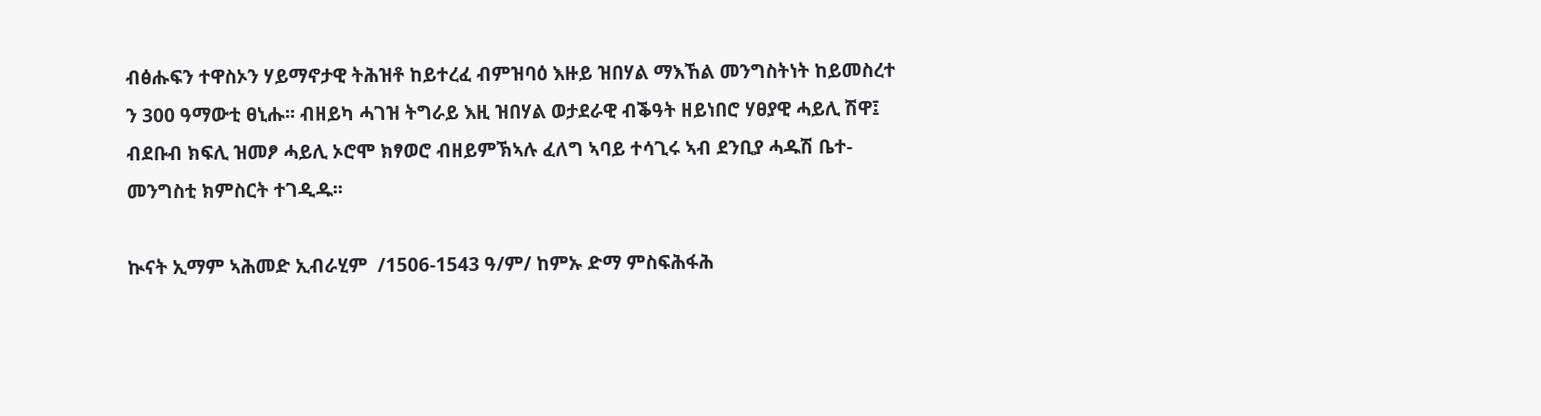ብፅሑፍን ተዋስኦን ሃይማኖታዊ ትሕዝቶ ከይተረፈ ብምዝባዕ እዙይ ዝበሃል ማእኸል መንግስትነት ከይመስረተ ን 300 ዓማውቲ ፀኒሑ፡፡ ብዘይካ ሓገዝ ትግራይ እዚ ዝበሃል ወታደራዊ ብቕዓት ዘይነበሮ ሃፀያዊ ሓይሊ ሽዋ፤ ብደቡብ ክፍሊ ዝመፆ ሓይሊ ኦሮሞ ክፃወሮ ብዘይምኽኣሉ ፈለግ ኣባይ ተሳጊሩ ኣብ ደንቢያ ሓዱሽ ቤተ-መንግስቲ ክምስርት ተገዲዱ፡፡

ኲናት ኢማም ኣሕመድ ኢብራሂም  /1506-1543 ዓ/ም/ ከምኡ ድማ ምስፍሕፋሕ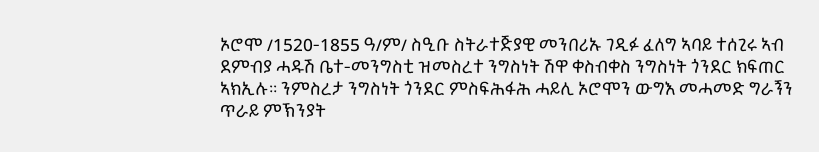ኦሮሞ /1520-1855 ዓ/ም/ ስዒቡ ስትራተጅያዊ መንበሪኡ ገዲፉ ፈለግ ኣባይ ተሰጊሩ ኣብ ደምብያ ሓዱሽ ቤተ-መንግስቲ ዝመስረተ ንግስነት ሽዋ ቀስብቀስ ንግስነት ጎንደር ክፍጠር ኣክኢሉ፡፡ ንምስረታ ንግስነት ጎንደር ምስፍሕፋሕ ሓይሊ ኦሮሞን ውግእ መሓመድ ግራኝን ጥራይ ምኽንያት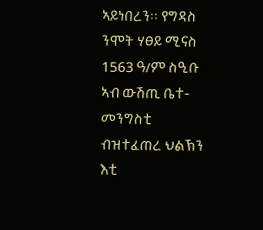ኣይነበረን፡፡ የግዳስ ንሞት ሃፀይ ሚናስ 1563 ዓ/ም ስዒቡ ኣብ ውሽጢ ቤተ-መንግስቲ ብዝተፈጠረ ህልኽን እቲ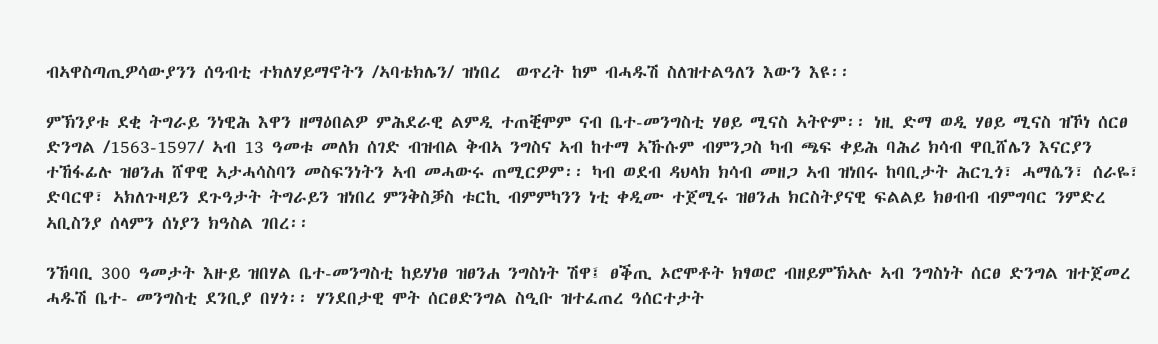ብኣዋስጣጢዎሳውያንን ሰዓብቲ ተክለሃይማኖትን /ኣባቴክሌን/ ዝነበረ  ወጥረት ከም ብሓዱሽ ስለዝተልዓለን እውን እዩ፡፡

ምኽንያቱ ደቂ ትግራይ ንነዊሕ እዋን ዘማዕበልዎ ምሕደራዊ ልምዲ ተጠቒሞም ናብ ቤተ-መንግስቲ ሃፀይ ሚናስ ኣትዮም፡፡ ነዚ ድማ ወዲ ሃፀይ ሚናስ ዝኾነ ሰርፀ ድንግል /1563-1597/ ኣብ 13 ዓመቱ መለክ ሰገድ ብዝብል ቅብኣ ንግስና ኣብ ከተማ ኣኹሱም ብምንጋስ ካብ ጫፍ ቀይሕ ባሕሪ ክሳብ ዋቢሸሌን እናርያን ተኸፋፊሉ ዝፀንሐ ሸዋዊ ኣታሓሳስባን መስፍንነትን ኣብ መሓውሩ ጠሚርዎም፡፡ ካብ ወደብ ዳህላክ ክሳብ መዘጋ ኣብ ዝነበሩ ከባቢታት ሕርጊጎ፣ ሓማሴን፣ ሰራዬ፣ ድባርዋ፣ ኣክለጉዛይን ደጉዓታት ትግራይን ዝነበረ ምንቅስቓስ ቱርኪ ብምምካንን ነቲ ቀዲሙ ተጀሚሩ ዝፀንሐ ክርስትያናዊ ፍልልይ ክፀብብ ብምግባር ንምድረ ኣቢስንያ ሰላምን ሰነያን ክዓስል ገበረ፡፡

ንኸባቢ 300 ዓመታት እዙይ ዝበሃል ቤተ-መንግስቲ ከይሃነፀ ዝፀንሐ ንግስነት ሽዋ፤ ፀቕጢ ኦሮሞቶት ክፃወሮ ብዘይምኽኣሉ ኣብ ንግስነት ሰርፀ ድንግል ዝተጀመረ ሓዱሽ ቤተ- መንግስቲ ደንቢያ በሃጎ፡፡ ሃንደበታዊ ሞት ሰርፀድንግል ስዒቡ ዝተፈጠረ ዓሰርተታት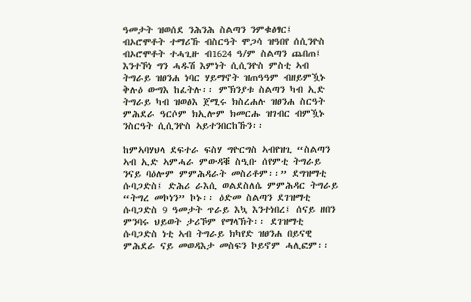ዓመታት ዝወሰደ ንሕንሕ ስልጣን ንምቁፅፃር፤ ብኦሮሞቶት ተማሪኹ ብስርዓት ሞጋሳ ዝዓበየ ሰሲንዮስ ብኦሮሞቶት ተሓጊዙ ብ1624 ዓ/ም ስልጣን ጨበጠ፤ እንተኾነ ግን ሓዱሽ እምነት ሲሲንዮስ ምስቲ ኣብ ትግራይ ዝፀንሐ ነባር ሃይማኖት ዝጠዓዓም ብዘይምዃኑ ቅሉዕ ውግእ ከፈትሉ፡፡ ምኽንያቱ ስልጣን ካብ ኢድ ትግራይ ካብ ዝወፅእ ጀሚሩ ክስረሐሉ ዝፀንሐ ስርዓት ምሕደራ ዓርሶም ክኢሎም ክመርሑ ዝገብር ብምዃኑ ንስርዓት ሲሲንዮስ ኣይተንበርከኹን፡፡

ከምኣባሃህላ ደፍተራ ፍስሃ ግዮርግስ ኣብየዝጊ “ስልጣን ኣብ ኢድ ኣምሓራ ምውዳቑ ስዒቡ ሰየምቲ ትግራይ ንናይ ባዕሎም ምምሕዳራት መስሪቶም፡፡” ደግዝማቲ ሱባጋድስ፤ ድሕሪ ራእሲ ወልደስለሴ ምምሕዳር ትግራይ “ትግረ መኮነን” ኮኑ፡፡ ዕድመ ስልጣን ደገዝማቲ ሱባጋድስ 9 ዓመታት ጥራይ እኳ እንተነበረ፤ ሰናይ ዘበን ምንባሩ ህይወት ታሪኾም የማላኽት፡፡ ደገዝማቲ ሱባጋድስ ነቲ ኣብ ትግራይ ክካየድ ዝፀንሐ በይናዊ ምሕደራ ናይ መወዳእታ መስፍን ኮይኖም ሓሊፎም፡፡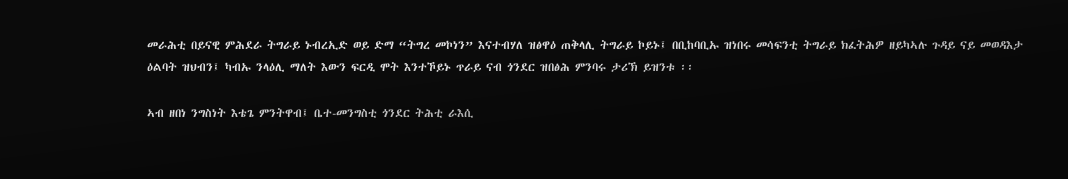መራሕቲ በይናዊ ምሕደራ ትግራይ ኑብረኢድ ወይ ድማ “ትግረ መኮነን” እናተብሃለ ዝፅዋዕ ጠቅላሊ ትግራይ ኮይኑ፤ በቢከባቢኡ ዝነበሩ መሳፍንቲ ትግራይ ክፈትሕዎ ዘይካኣሉ ጉዳይ ናይ መወዳእታ ዕልባት ዝህብን፤ ካብኡ ንላዕሊ ማለት እውን ፍርዲ ሞት እንተኾይኑ ጥራይ ናብ ጎንደር ዝበፅሕ ምንባሩ ታሪኽ ይዝንቱ ፡፡

ኣብ ዘበነ ንግስነት እቴጌ ምንትዋብ፤ ቤተ-መንግስቲ ጎንደር ትሕቲ ራእሲ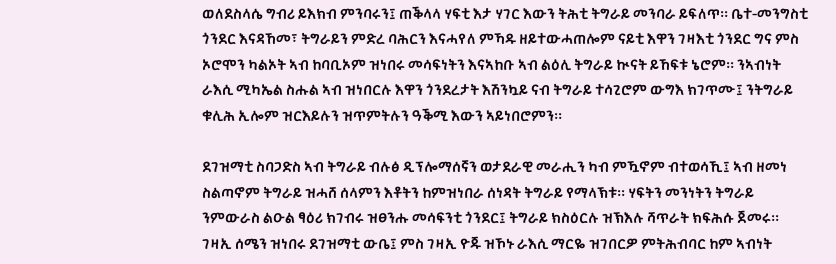ወለደስላሴ ግብሪ ይእክብ ምንባሩን፤ ጠቕላላ ሃፍቲ እታ ሃገር እውን ትሕቲ ትግራይ መንባራ ይፍለጥ፡፡ ቤተ-መንግስቲ ጎንደር እናዳኸመ፣ ትግራይን ምድረ ባሕርን እናሓየለ ምኻዱ ዘይተውሓጠሎም ናይቲ እዋን ገዛእቲ ጎንደር ግና ምስ ኦሮሞን ካልኦት ኣብ ከባቢኦም ዝነበሩ መሳፍነትን እናኣከቡ ኣብ ልዕሊ ትግራይ ኲናት ይኸፍቱ ኔሮም፡፡ ንኣብነት ራእሲ ሚካኤል ስሑል ኣብ ዝነበርሉ እዋን ጎንደረታት እሽንኳይ ናብ ትግራይ ተሳጊሮም ውግእ ክገጥሙ፤ ንትግራይ ቁሊሕ ኢሎም ዝርእይሉን ዝጥምትሉን ዓቕሚ እውን ኣይነበሮምን፡፡

ደገዝማቲ ስባጋድስ ኣብ ትግራይ ብሉፅ ዲፕሎማሰኛን ወታደራዊ መራሒን ካብ ምዃኖም ብተወሳኺ፤ ኣብ ዘመነ ስልጣኖም ትግራይ ዝሓሸ ሰላምን እቶትን ከምዝነበራ ሰነዳት ትግራይ የማላኽቱ፡፡ ሃፍትን መንነትን ትግራይ ንምውራስ ልዑል ፃዕሪ ክገብሩ ዝፀንሑ መሳፍንቲ ጎንደር፤ ትግራይ ክስዕርሉ ዝኽእሉ ሻጥራት ክፍሕሱ ጀመሩ፡፡ ገዛኢ ሰሜን ዝነበሩ ደገዝማቲ ውቤ፤ ምስ ገዛኢ ዮጁ ዝኾኑ ራእሲ ማርዬ ዝገበርዎ ምትሕብባር ከም ኣብነት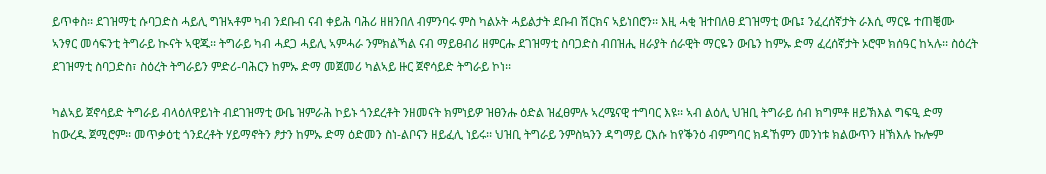ይጥቀስ፡፡ ደገዝማቲ ሱባጋድስ ሓይሊ ግዝኣቶም ካብ ንደቡብ ናብ ቀይሕ ባሕሪ ዘዘንበለ ብምንባሩ ምስ ካልኦት ሓይልታት ደቡብ ሽርክና ኣይነበሮን፡፡ እዚ ሓቂ ዝተበለፀ ደገዝማቲ ውቤ፤ ንፈረሰኛታት ራእሲ ማርዬ ተጠቒሙ ኣንፃር መሳፍንቲ ትግራይ ኲናት ኣዊጁ፡፡ ትግራይ ካብ ሓደጋ ሓይሊ ኣምሓራ ንምክልኻል ናብ ማይፀብሪ ዘምርሑ ደገዝማቲ ስባጋድስ ብበዝሒ ዘራያት ሰራዊት ማርዬን ውቤን ከምኡ ድማ ፈረሰኛታት ኦሮሞ ክሰዓር ከኣሉ፡፡ ስዕረት ደገዝማቲ ስባጋድስ፣ ስዕረት ትግራይን ምድሪ-ባሕርን ከምኡ ድማ መጀመሪ ካልኣይ ዙር ጀኖሳይድ ትግራይ ኮነ፡፡

ካልኣይ ጀኖሳይድ ትግራይ ብላዕለዋይነት ብደገዝማቲ ውቤ ዝምራሕ ኮይኑ ጎንደረቶት ንዘመናት ክምነይዎ ዝፀንሑ ዕድል ዝፈፀምሉ ኣረሜናዊ ተግባር እዩ፡፡ ኣብ ልዕሊ ህዝቢ ትግራይ ሰብ ክግምቶ ዘይኽእል ግፍዒ ድማ ከውረዱ ጀሚሮም፡፡ መጥቃዕቲ ጎንደረቶት ሃይማኖትን ፆታን ከምኡ ድማ ዕድመን ስነ-ልቦናን ዘይፈሊ ነይሩ፡፡ ህዝቢ ትግራይ ንምስኳንን ዳግማይ ርእሱ ከየቕንዕ ብምግባር ክዳኸምን መንነቱ ክልውጥን ዘኽእሉ ኩሎም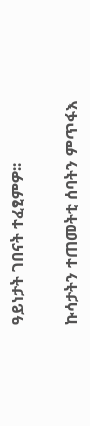ዓይነታት ገበናት ተፈፂምዎ፡፡

ኩሳታትን ተጠመትቲ ሰባትን ምጥፋእ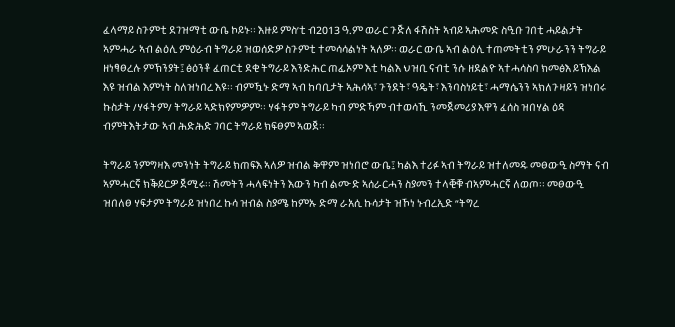ፈላማይ ስጉምቲ ደገዝማቲ ውቤ ኮይኑ፡፡ እዙይ ምስ’ቲ ብ2013 ዓ.ም ወራር ጉጅለ ፋሽስት ኣብይ ኣሕመድ ስዒቡ ገበቲ ሓይልታት ኣምሓራ ኣብ ልዕሊ ምዕራብ ትግራይ ዝወሰድዎ ስጉምቲ ተመሳሳልነት ኣለዎ፡፡ ወራር ውቤ ኣብ ልዕሊ ተጠመትቲን ምሁራንን ትግራይ ዘነፃፀረሉ ምኽንያት፤ ፅዕንቶ ፈጠርቲ ደቂ ትግራይ እንድሕር ጠፊኦም እቲ ካልእ ህዝቢ ናብቲ ንሱ ዘደልዮ ኣተሓሳስባ ክመፅእ ይኽእል እዩ ዝብል እምነት ስለዝነበረ እዩ፡፡ ብምዃኑ ድማ ኣብ ከባቢታት ኣሕሳኣ፣ ጉንደት፣ ዓዴት፣ እንባስነይቲ፣ ሓማሴንን ኣክለጉዛይን ዝነበሩ ኩስታት /ሃፋትም/ ትግራይ ኣድክየምዎም፡፡ ሃፋትም ትግራይ ካብ ምድኻም ብተወሳኺ ንመጀመሪያ እዋን ፈሰስ ዝበሃል ዕዳ ብምትእትታው ኣብ ሕድሕድ ገባር ትግራይ ክፍፀም ኣወጀ፡፡

ትግራይ ንምግዛእ መንነት ትግራይ ክጠፍእ ኣለዎ ዝብል ቅዋም ዝነበሮ ውቤ፤ ካልእ ተሪፉ ኣብ ትግራይ ዝተለመዱ መፀውዒ ስማት ናብ ኣምሓርኛ ክቕይርዎ ጀሚሩ፡፡ ሽመትን ሓላፍነትን እውን ካብ ልሙድ ኣሰራርሓን ስያመን ተላቒቑ ብኣምሓርኛ ለወጦ፡፡ መፀውዒ ዝበለፀ ሃፍታም ትግራይ ዝነበረ ኩሳ ዝብል ስያሜ ከምኡ ድማ ራአሲ ኩሳታት ዝኾነ ኑብረኢድ “ትግረ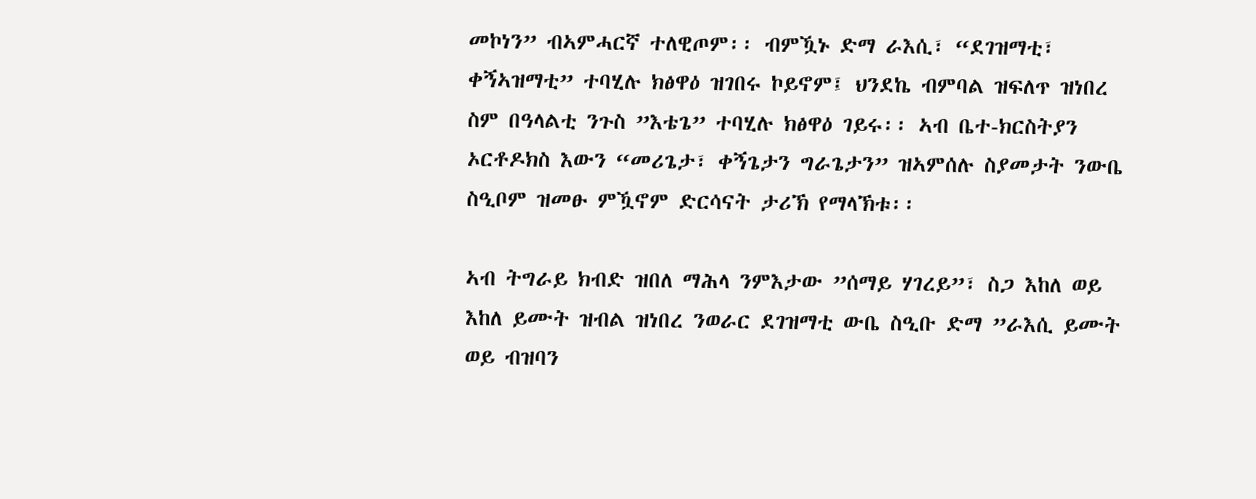መኮነን” ብኣምሓርኛ ተለዊጦም፡፡ ብምዃኑ ድማ ራእሲ፣ “ደገዝማቲ፣ ቀኝኣዝማቲ” ተባሂሉ ክፅዋዕ ዝገበሩ ኮይኖም፤ ህንደኬ ብምባል ዝፍለጥ ዝነበረ ስም በዓላልቲ ንጉስ ”እቴጌ” ተባሂሉ ክፅዋዕ ገይሩ፡፡ ኣብ ቤተ-ክርስትያን ኦርቶዶክስ እውን “መሪጌታ፣ ቀኝጌታን ግራጌታን” ዝኣምሰሉ ስያመታት ንውቤ ስዒቦም ዝመፁ ምዃኖም ድርሳናት ታሪኽ የማላኽቱ፡፡

ኣብ ትግራይ ክብድ ዝበለ ማሕላ ንምእታው ”ሰማይ ሃገረይ”፣ ስጋ እከለ ወይ እከለ ይሙት ዝብል ዝነበረ ንወራር ደገዝማቲ ውቤ ስዒቡ ድማ ”ራእሲ ይሙት ወይ ብዝባን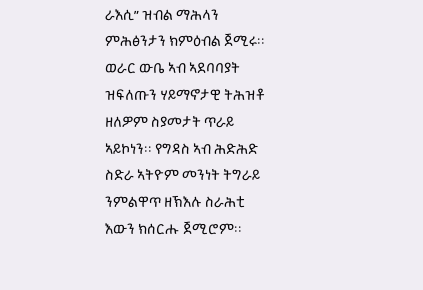ራእሲ” ዝብል ማሕላን ምሕፅንታን ክምዕብል ጀሚሩ፡፡ ወራር ውቤ ኣብ ኣደባባያት ዝፍለጡን ሃይማኖታዊ ትሕዝቶ ዘለዎም ስያመታት ጥራይ ኣይኮነን፡፡ የግዳስ ኣብ ሕድሕድ ስድራ ኣትዮም መንነት ትግራይ ንምልዋጥ ዘኽእሉ ስራሕቲ እውን ክሰርሑ ጀሚሮም፡፡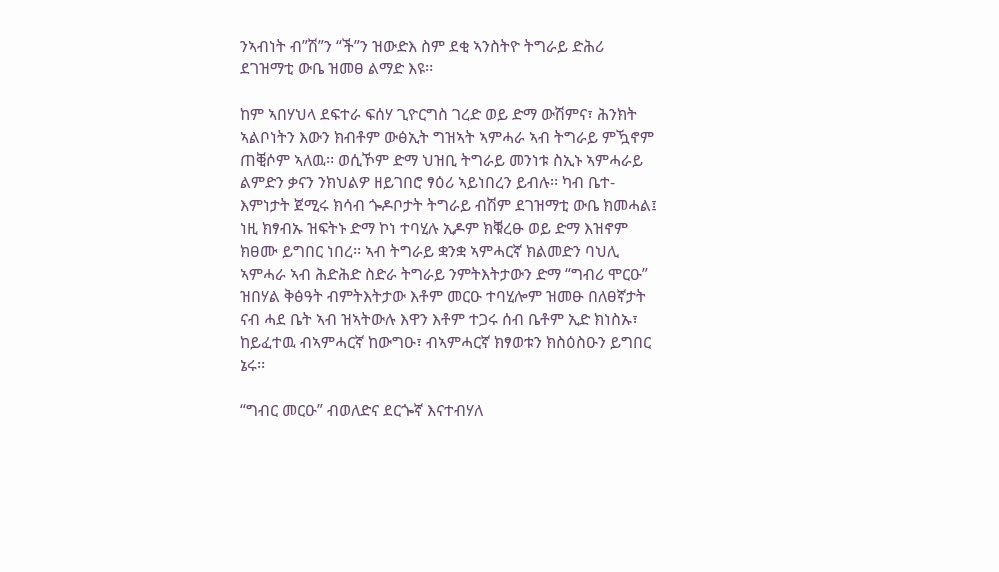ንኣብነት ብ”ሽ”ን “ች”ን ዝውድእ ስም ደቂ ኣንስትዮ ትግራይ ድሕሪ ደገዝማቲ ውቤ ዝመፀ ልማድ እዩ፡፡

ከም ኣበሃህላ ደፍተራ ፍሰሃ ጊዮርግስ ገረድ ወይ ድማ ውሽምና፣ ሕንክት ኣልቦነትን እውን ክብቶም ውፅኢት ግዝኣት ኣምሓራ ኣብ ትግራይ ምዃኖም ጠቒሶም ኣለዉ፡፡ ወሲኾም ድማ ህዝቢ ትግራይ መንነቱ ስኢኑ ኣምሓራይ ልምድን ቃናን ንክህልዎ ዘይገበሮ ፃዕሪ ኣይነበረን ይብሉ፡፡ ካብ ቤተ-እምነታት ጀሚሩ ክሳብ ጐዶቦታት ትግራይ ብሽም ደገዝማቲ ውቤ ክመሓል፤ ነዚ ክፃብኡ ዝፍትኑ ድማ ኮነ ተባሂሉ ኢዶም ክቑረፁ ወይ ድማ እዝኖም ክፀሙ ይግበር ነበረ፡፡ ኣብ ትግራይ ቋንቋ ኣምሓርኛ ክልመድን ባህሊ ኣምሓራ ኣብ ሕድሕድ ስድራ ትግራይ ንምትእትታውን ድማ “ግብሪ ሞርዑ” ዝበሃል ቅፅዓት ብምትእትታው እቶም መርዑ ተባሂሎም ዝመፁ በለፀኛታት ናብ ሓደ ቤት ኣብ ዝኣትውሉ እዋን እቶም ተጋሩ ሰብ ቤቶም ኢድ ክነስኡ፣ ከይፈተዉ ብኣምሓርኛ ከውግዑ፣ ብኣምሓርኛ ክፃወቱን ክስዕስዑን ይግበር ኔሩ፡፡

“ግብር መርዑ” ብወለድና ደርጐኛ እናተብሃለ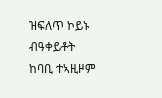ዝፍለጥ ኮይኑ ብዓቀይቶት ከባቢ ተኣዚዞም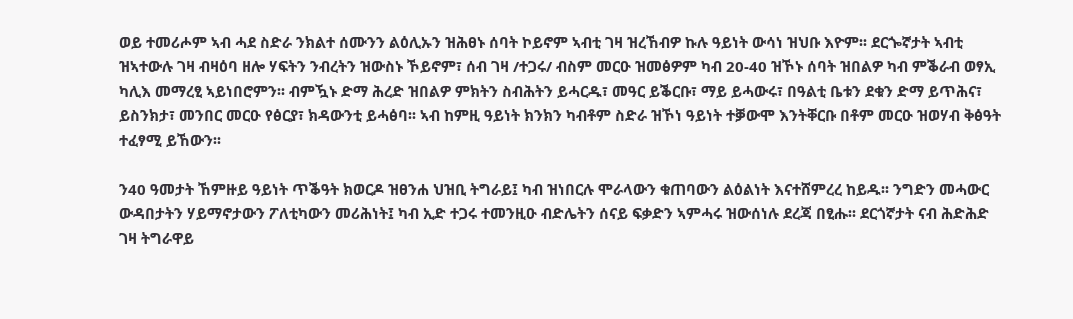ወይ ተመሪሖም ኣብ ሓደ ስድራ ንክልተ ሰሙንን ልዕሊኡን ዝሕፀኑ ሰባት ኮይኖም ኣብቲ ገዛ ዝረኸብዎ ኩሉ ዓይነት ውሳነ ዝህቡ እዮም፡፡ ደርጐኛታት ኣብቲ ዝኣተውሉ ገዛ ብዛዕባ ዘሎ ሃፍትን ንብረትን ዝውስኑ ኾይኖም፣ ሰብ ገዛ /ተጋሩ/ ብስም መርዑ ዝመፅዎም ካብ 20-40 ዝኾኑ ሰባት ዝበልዎ ካብ ምቕራብ ወፃኢ ካሊእ መማረፂ ኣይነበሮምን፡፡ ብምዃኑ ድማ ሕረድ ዝበልዎ ምክትን ስብሕትን ይሓርዱ፣ መዓር ይቕርቡ፣ ማይ ይሓውሩ፣ በዓልቲ ቤቱን ደቁን ድማ ይጥሕና፣ ይስንክታ፣ መንበር መርዑ የፅርያ፣ ክዳውንቲ ይሓፅባ፡፡ ኣብ ከምዚ ዓይነት ክንክን ካብቶም ስድራ ዝኾነ ዓይነት ተቓውሞ እንትቐርቡ በቶም መርዑ ዝወሃብ ቅፅዓት ተፈፃሚ ይኸውን፡፡

ን40 ዓመታት ኸምዙይ ዓይነት ጥቕዓት ክወርዶ ዝፀንሐ ህዝቢ ትግራይ፤ ካብ ዝነበርሉ ሞራላውን ቁጠባውን ልዕልነት እናተሸምረረ ከይዱ፡፡ ንግድን መሓውር ውዳበታትን ሃይማኖታውን ፖለቲካውን መሪሕነት፤ ካብ ኢድ ተጋሩ ተመንዚዑ ብድሌትን ሰናይ ፍቃድን ኣምሓሩ ዝውሰነሉ ደረጃ በፂሑ፡፡ ደርጎኛታት ናብ ሕድሕድ ገዛ ትግራዋይ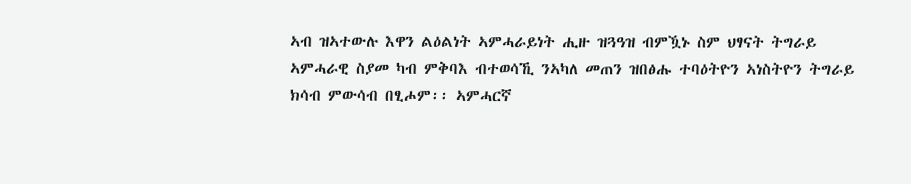ኣብ ዝኣተውሉ እዋን ልዕልነት ኣምሓራይነት ሒዙ ዝጓዓዝ ብምዃኑ ስም ህፃናት ትግራይ ኣምሓራዊ ስያመ ካብ ምቅባእ ብተወሳኺ ንኣካለ መጠን ዝበፅሑ ተባዕትዮን ኣነስትዮን ትግራይ ክሳብ ምውሳብ በፂሖም፡፡ ኣምሓርኛ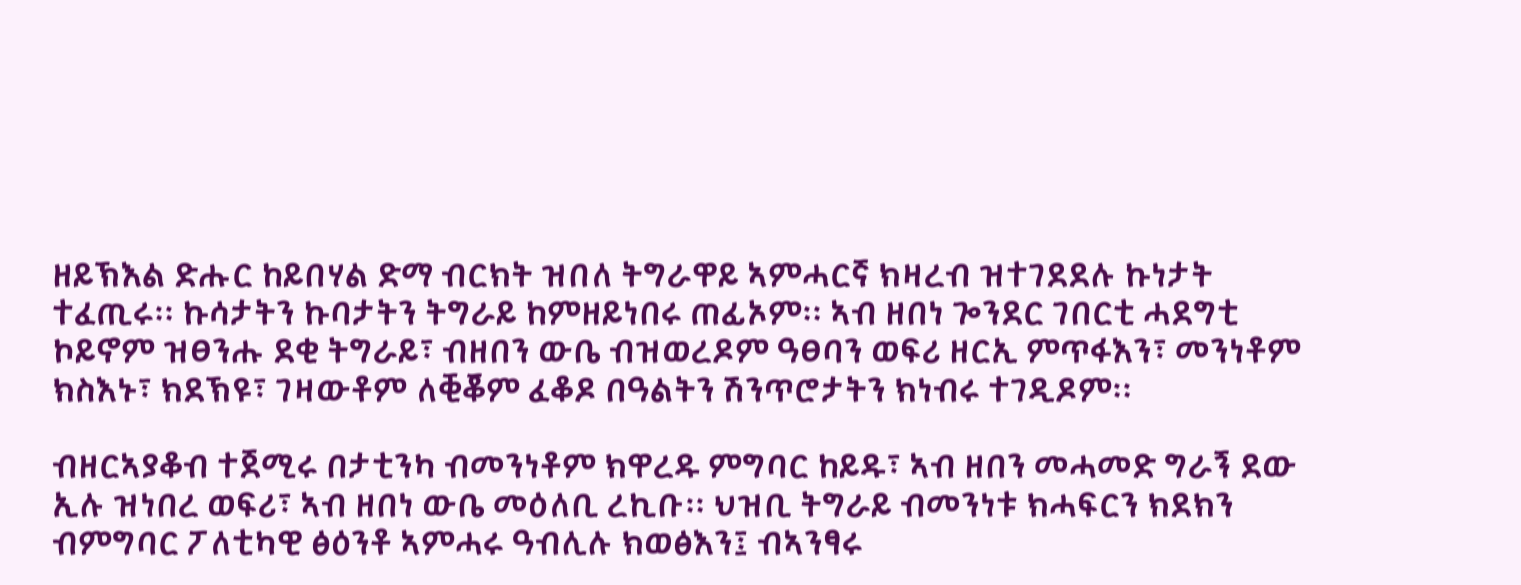ዘይኽእል ድሑር ከይበሃል ድማ ብርክት ዝበለ ትግራዋይ ኣምሓርኛ ክዛረብ ዝተገደደሉ ኩነታት ተፈጢሩ፡፡ ኩሳታትን ኩባታትን ትግራይ ከምዘይነበሩ ጠፊኦም፡፡ ኣብ ዘበነ ጐንደር ገበርቲ ሓደግቲ ኮይኖም ዝፀንሑ ደቂ ትግራይ፣ ብዘበን ውቤ ብዝወረዶም ዓፀባን ወፍሪ ዘርኢ ምጥፋእን፣ መንነቶም ክስእኑ፣ ክደኽዩ፣ ገዛውቶም ለቒቖም ፈቆዶ በዓልትን ሽንጥሮታትን ክነብሩ ተገዲዶም፡፡

ብዘርኣያቆብ ተጀሚሩ በታቲንካ ብመንነቶም ክዋረዱ ምግባር ከይዱ፣ ኣብ ዘበን መሓመድ ግራኝ ደው ኢሉ ዝነበረ ወፍሪ፣ ኣብ ዘበነ ውቤ መዕለቢ ረኪቡ፡፡ ህዝቢ ትግራይ ብመንነቱ ክሓፍርን ክደክን ብምግባር ፖለቲካዊ ፅዕንቶ ኣምሓሩ ዓብሊሉ ክወፅእን፤ ብኣንፃሩ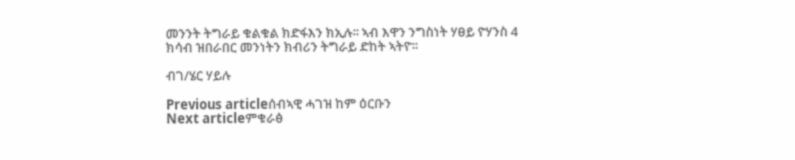መንንት ትግራይ ቁልቁል ክድፋእን ክኢሉ፡፡ ኣብ እዋን ንግስነት ሃፀይ ዮሃንስ 4 ክሳብ ዝበራበር መንነትን ክብሪን ትግራይ ድከት ኣትዮ፡፡

ብገ/ሄር ሃይሉ

Previous articleሰብኣዊ ሓገዝ ከም ዕርቡን
Next articleምቁራፅ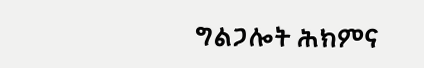ግልጋሎት ሕክምና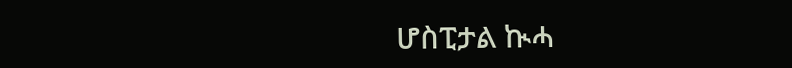ሆስፒታል ኲሓ